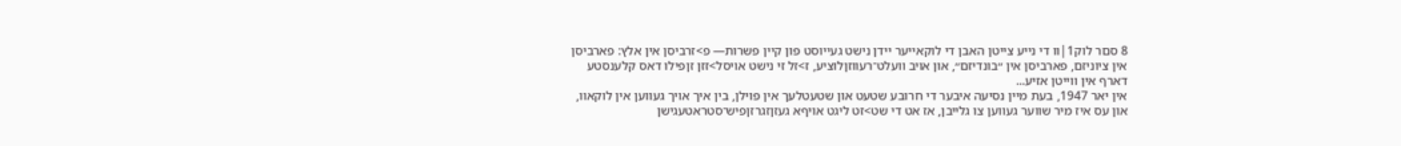8 סםר לוק1|וו די נייע צייטן האבן די לוקאײער יידן נישט געײוסט פון קיין פשרות— פ>זרביסן אין אלץ: פארביסן אין ציוניזם, פארביסן אין ״בונדיזם״, און אויב וועלט־רעווזןלוציע, ז>זל זי נישט אויסל>זזן זןפילו דאס קלענסטע דארף אין ווייטן אזיע...
אין יאר 1947, בעת מיין נסיעה איבער די חרובע שטעט און שטעטלעך אין פוילן, בין איך אויך געװען אין לוקאוו, און עס איז מיר שווער געווען צו גלייבן, אז אט די שט>זט ליגט אויףא געזןזגרזןפיש־סטראטעגישן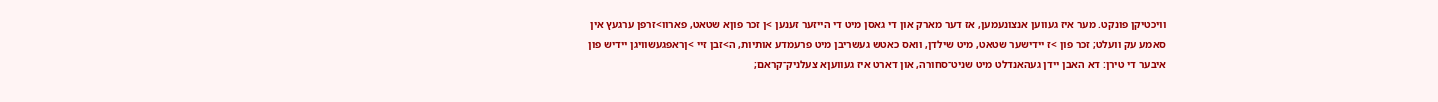וויכטיקן פונקט. מער איז געווען אנצונעמען, אז דער מארק און די גאסן מיט די הייזער זענען >ן זכר פוןא שטאט, פארוו>זרפן ערגעץ אין סאמע עק וועלט; זכר פון >ז יידישער שטאט, מיט שילדן, וואס כאטש געשריבן מיט פרעמדע אותיות, ה>זבן זיי >ןראפגעשוויגן יידיש פון איבער די טירן: דא האבן יידן געהאנדלט מיט שניט־סחורה, און דארט איז געוועןא צעלניק־קראם;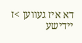דא איז געווען >ז יידישע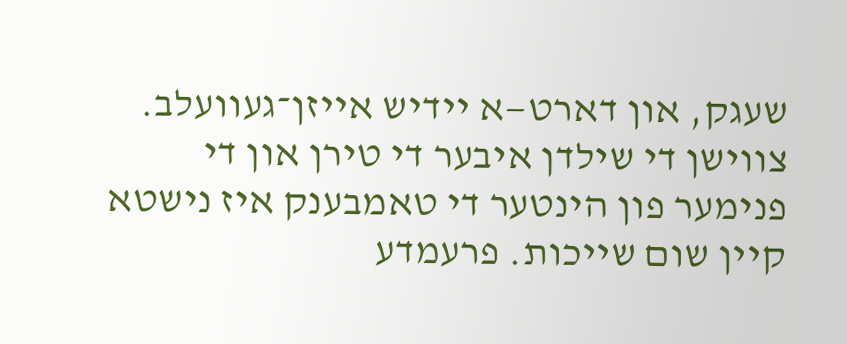שעגק, און דארט—א יידיש אייזן־געוועלב. צווישן די שילדן איבער די טירן און די פנימער פון הינטער די טאמבענק איז נישטא קיין שום שייכות. פרעמדע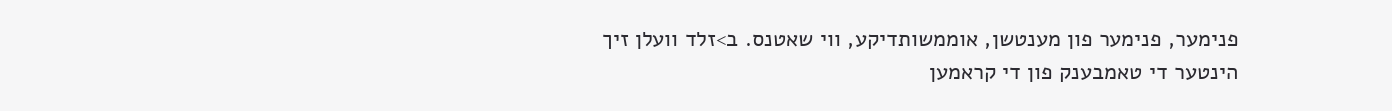פנימער, פנימער פון מענטשן, אוממשותדיקע, ווי שאטנס. ב>זלד וועלן זיך הינטער די טאמבענק פון די קראמען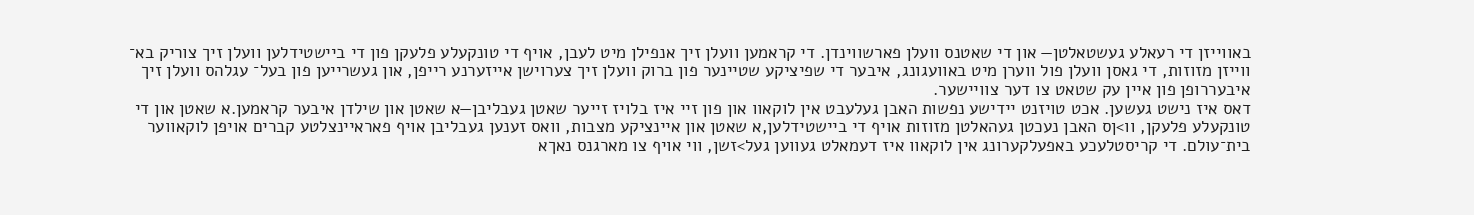באווייזן די רעאלע געשטאלטן— און די שאטנס וועלן פארשווינדן. די קראמען וועלן זיך אנפילן מיט לעבן, אויף די טונקעלע פלעקן פון די ביישטידלען וועלן זיך צוריק בא־ ווייזן מזוזות, די גאסן וועלן פול ווערן מיט באוועגונג, איבער די שפיציקע שטיינער פון ברוק וועלן זיך צערוישן אייזערנע רייפן, און געשרייען פון בעל־ עגלהס וועלן זיך איבעררופן פון איין עק שטאט צו דער צוויישער.
דאס איז נישט געשען. אכט טויזנט יידישע נפשות האבן געלעבט אין לוקאוו און פון זיי איז בלויז זייער שאטן געבליבן—א שאטן און שילדן איבער קראמען.א שאטן און די טונקעלע פלעקן, וו>ןס האבן נעכטן געהאלטן מזוזות אויף די ביישטידלען,א שאטן און איינציקע מצבות, וואס זענען געבליבן אויף פאראיינצלטע קברים אויפן לוקאווער בית־עולם. די קריסטלעכע באפעלקערונג אין לוקאוו איז דעמאלט געווען געל>זשן, ווי אויף צו מארגנס נאךא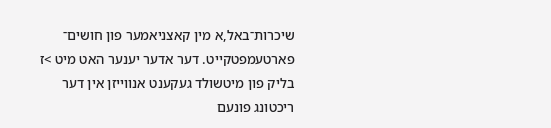שיכרות־באל,א מין קאצניאמער פון חושים־ פארטעמפטקייט. דער אדער יענער האט מיט >ז בליק פון מיטשולד געקענט אנווייזן אין דער ריכטונג פונעם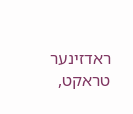ראדזינער טראקט,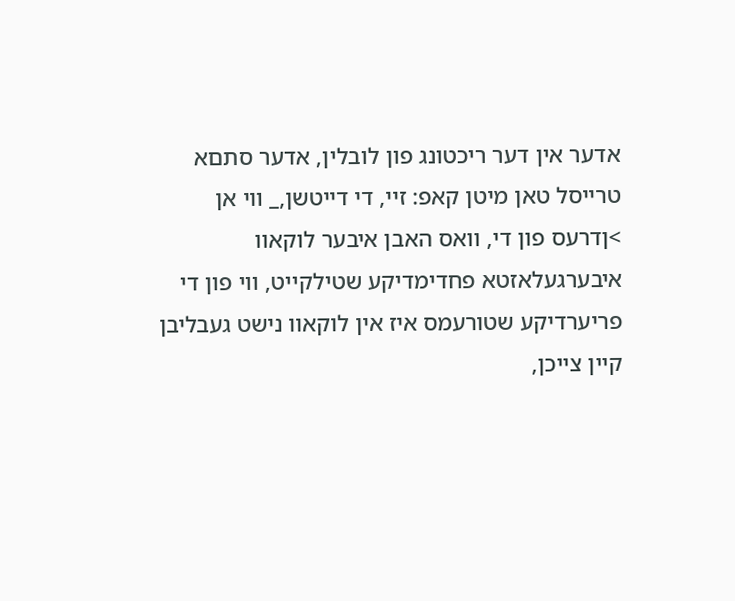אדער אין דער ריכטונג פון לובלין, אדער סתםא טרייסל טאן מיטן קאפ: זיי, די דייטשן,_ װי אן >ןדרעס פון די, וואס האבן איבער לוקאוו איבערגעלאזטא פחדימדיקע שטילקײט, ווי פון די פריערדיקע שטורעמס איז אין לוקאוו נישט געבליבן קיין צייכן,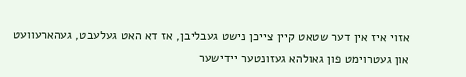אזוי איז אין דער שטאט קיין צייכן נישט געבליבן, אז דא האט געלעבט, געהארעוועט און געטרוימט פון גאולהא געזונטער יידישער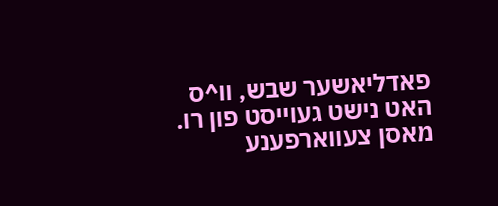פאדליאשער שבש, וו^ס האט נישט געוײסט פון רו. מאסן צעווארפענע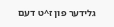גלידער פון ז^ט דעם